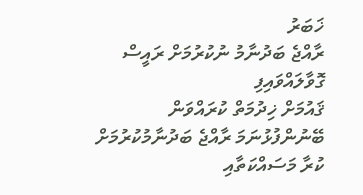ޚަބަރު
ރާއްޖެ ބަދުނާމު ނުކުރުމަށް ރައީސް ގޮވާލައްވައިފި
ޤައުމަށް ޚިދުމަތް ކުރައްވަން ބޭނުންފުޅުނަމަ ރާއްޖެ ބަދުނާމުކުރުމަށް ކުރާ މަސައްކަތާއި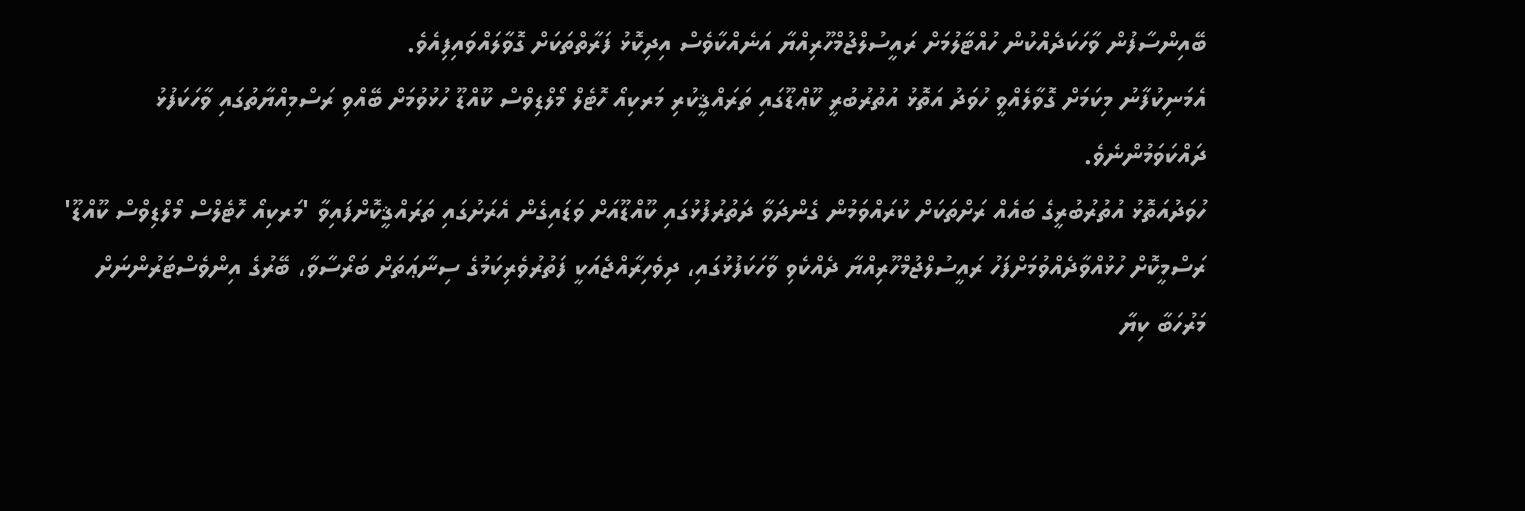ބޭއިންސާފުން ވާހަކަދެއްކުން ހުއްޓާލުމަށް ރައީސުލްޖުމްހޫރިއްޔާ އަނެއްކާވެސް އިދިކޮޅު ފަރާތްތަކަށް ގޮވާލައްވައިފިއެވެ.
އެމަނިކުފާނު މިކަމަށް ގޮވާލެއްވީ ހުވަދު އަތޮޅު އުތުރުބުރީ ކޫޢްޑޫގައި ތަރައްޤީކުރި މަރކިއޯ ހޮޓެލް މޯލްޑިވްސް ކޫއްޑޫ ހުޅުވުމަށް ބޭއްވި ރަސްމިއްޔާތުގައި ވާހަކަފުޅު ދައްކަވަމުންނެވެ.
ހުވަދުއަތޮޅު އުތުރުބުރީގެ ބައެއް ރަށްތަކަށް ކުރައްވަމުން ގެންދަވާ ދަތުރުފުޅުގައި ކޫއްޑޫއަށް ވަޑައިގެން އެރަށުގައި ތަރައްޤީކޮށްފައިވާ 'މަރކިއޯ ހޮޓެލްސް މޯލްޑިވްސް ކޫއްޑޫ' ރަސްމީކޮށް ހުޅުއްވާދެއްވުމަށްފަހު ރައީސުލްޖުމްހޫރިއްޔާ ދެއްކެވި ވާހަކަފުޅުގައި، ދިވެހިރާއްޖެއަކީ ފަތުރުވެރިކަމުގެ ސިނާޢަތަށް ބަރޯސާވާ، ބޭރުގެ އިންވެސްޓަރުންނަށް މަރުހަބާ ކިޔާ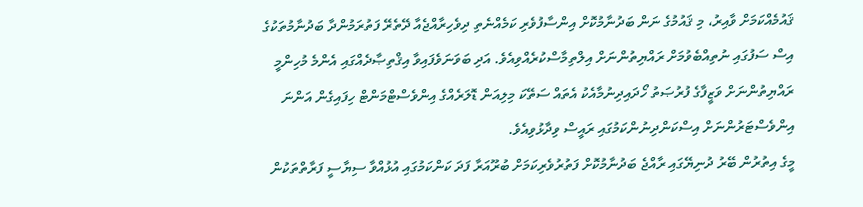ޤައުމެއްކަމަށް ވާއިރު، މި ޤައުމުގެ ނަން ބަދުނާމުކޮށް އިންސާފުވެރި ކަމެއްނެތި ދިވެހިރާއްޖެއާ ދޭތެރޭ ފަތުރަމުންދާ ބަދުނާމުތަކުގެ އިސް ސަފުގައި ނުތިއްބެވުމަށް ރައްޔިތުންނަށް އިލްތިމާސްކުރެއްވިއެވެ. އަދި ބަވަނަވެފައިވާ އިޤްތިޞާދެއްގައި އެންމެ މުހިންމީ ރައްޔިތުންނަށް ވަޒީފާގެ ފުރުޞަތު ހޯދައިދިނުމާއެކު އެތައް ސަތޭކަ މިލިއަން ޑޮލަރެއްގެ އިންވެސްޓްމަންޓް ހިފައިގެން އަންނަ އިންވެސްޓަރުންނަށް އިސްކަންދިނުންކަމުގައި ރައީސް ވިދާޅުވިއެވެ.
މީގެ އިތުރުން ބޭރު ދުނިޔޭގައި ރާއްޖެ ބަދުނާމުކޮށް ފަތުރުވެރިކަމަށް ބުރޫއަރާ ފަދަ ކަންކަމުގައި އުޅުއްވާ ސިޔާސީ ފަރާތްތަކުން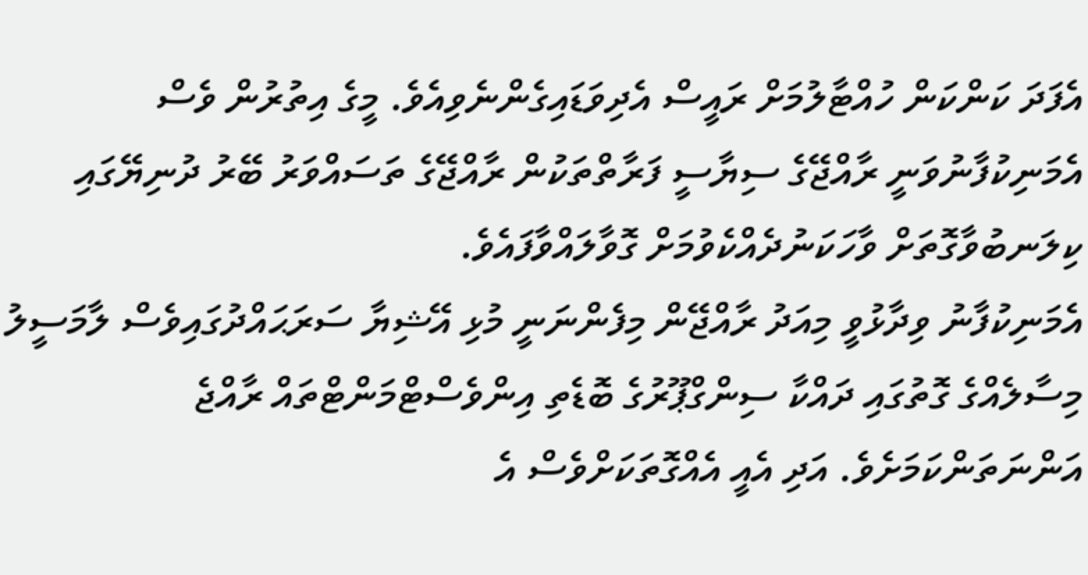އެފަދަ ކަންކަން ހުއްޓާލުމަށް ރައީސް އެދިވަޑައިގެންނެވިއެވެ. މީގެ އިތުރުން ވެސް އެމަނިކުފާނުވަނީ ރާއްޖޭގެ ސިޔާސީ ފަރާތްތަކުން ރާއްޖޭގެ ތަސައްވަރު ބޭރު ދުނިޔޭގައި ކިލަނބުވާގޮތަށް ވާހަކަނުދެއްކެވުމަށް ގޮވާލައްވާފައެވެ.
އެމަނިކުފާނު ވިދާޅުވީ މިއަދު ރާއްޖޭން މިފެންނަނީ މުޅި އޭޝިޔާ ސަރަޙައްދުގައިވެސް ލާމަސީލު މިސާލެއްގެ ގޮތުގައި ދައްކާ ސިންގްޕޫރުގެ ބޮޑެތި އިންވެސްޓްމަންޓްތައް ރާއްޖެ އަންނަތަންކަމަށެވެ. އަދި އެއީ އެއްގޮތަކަށްވެސް އެ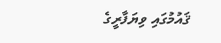ޤައުމުގައި ވިޔަފާރީގެ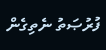ފުރުޞަތު ނެތިގެން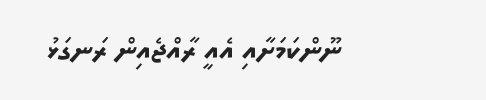ނޫންކަމަށާއި އެއީ ރާއްޖެއިން ރަނގަޅު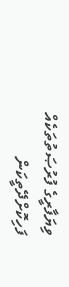ވިޔަފާރީގެ ފުރުޞަތުތަކެއް ފަހިކޮށްދޭތީކަން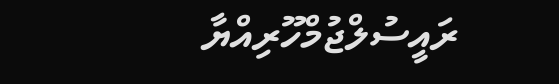ރައީސުލްޖުމްހޫރިއްޔާ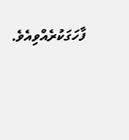ފާހަގަކުރެއްވިއެވެ.